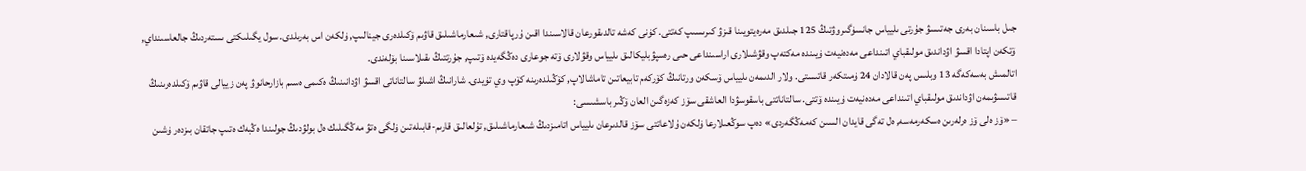جىل باسىنان بەرى جەتىسۋ جۇرتى ىليياس جانسۈگىروۋتىڭ 125 جىلدىق مەرەيتويىنا قىزۋ كىرىسىپ كەتتى. كۈنى كەشە تالدىقورعان قالاسىندا اقىن ۇرپاقتارى, شىعارماشىلىق قاۋىم ۆكىلدەرى جينالىپ, ۈلكەن اس بەرىلدى. سول يگىلىكتى ىستەردىڭ جالعاسىنداي, ۆتكەن اپتادا اقسۋ اۋداندىق مولىقباي اتىنداعى مەدەنيەت ۈيىندە مەكتەپ وقۋشىلارى اراسىنداعى حىى رەسپۋبليكالىق ىليياس وقۋلارى ۆتە جوعارى دەڭگەيدە ۆتىپ, جۇرتتىڭ ىقىلاسىنا بۆلەندى.
اتالمىش بەسەكەگە 13 وبلىس پەن قالادان 24 ۈمىتكەر قاتىستى. ولار الدىمەن ىليياس ۆسكەن ورتانىڭ كۆركەم تابيعاتىن تاماشالاپ, كۆڭىلدەرىنە كۆپ وي تۈيدى. شارانىڭ اشىلۋ سالتاناتى اقسۋ اۋدانىنىڭ ەكىمى ەسىم بازارحانوۋ پەن زييالى قاۋىم ۆكىلدەرىنىڭ قاتىسۋىمەن اۋداندىق مولىقباي اتىنداعى مەدەنيەت ۈيىندە ۆتتى. سالتاناتتى باسقوسۋدا العاشقى سۆز كەزەگىن العان ۆڭىر باسشىسى:
– «ۆز ەلى ۆز ەرلەرىن ەسكەرمەسە, ەل تەگى قايدان السىن كەمەڭگەردى» دەپ سوڭعىلارعا ۈلكەن ۇلاعاتتى سۆز قالدىرعان ىليياس اتامىزدىڭ شىعارماشىلىق, تۇلعالىق قارىم-قابىلەتىن ۈلگى ەتۋ مەڭگىلىك ەل بولۋدىڭ جولىندا ەڭبەك ەتىپ جاتقان بىزدەر ۈشىن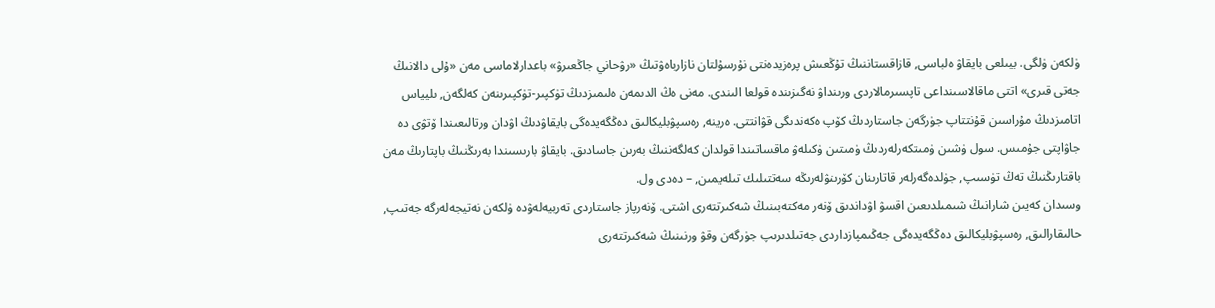ۈلكەن ۈلگى. بيىلعى بايقاۋ ەلباسى, قازاقستاننىڭ تۇڭعىش پرەزيدەنتى نۇرسۇلتان نازارباەۋتىڭ «رۋحاني جاڭعىرۋ» باعدارلاماسى مەن «ۇلى دالانىڭ جەتى قىرى» اتتى ماقالاسىنداعى تاپسىرمالاردى ورىنداۋ نەگىزىندە قولعا الىندى. مەنى ەڭ الدىمەن ەلىمىزدىڭ تۈكپىر-تۈكپىرىنەن كەلگەن, ىليياس اتامىزدىڭ مۇراسىن قۇنتتاپ جۈرگەن جاستاردىڭ كۆپ ەكەندىگى قۋانتتى. ەرينە, رەسپۋبليكالىق دەڭگەيدەگى بايقاۋدىڭ اۋدان ورتالىعىندا ۆتۋى دە جاۋاپتى جۇمىس. سول ۈشىن ۈمىتكەرلەردىڭ ۈمىتىن ۈكىلەۋ ماقساتىندا قولدان كەلگەننىڭ بەرىن جاسادىق. بايقاۋ بارىسىندا بەرىڭنىڭ باپتارىڭ مەن باقتارىڭنىڭ تەڭ تۈسىپ, جۈلدەگەرلەر قاتارىنان كۆرىنۋلەرىڭە سەتتىلىك تىلەيمىن, – دەدى ول.
وسىدان كەيىن شارانىڭ شىمىلدىعىن اقسۋ اۋداندىق ۆنەر مەكتەبىنىڭ شەكىرتتەرى اشتى. ۆنەرپاز جاستاردى تەربيەلەۋدە ۈلكەن نەتيجەلەرگە جەتىپ, حالىقارالىق, رەسپۋبليكالىق دەڭگەيدەگى جەڭىمپازداردى جەتىلدىرىپ جۈرگەن وقۋ ورنىنىڭ شەكىرتتەرى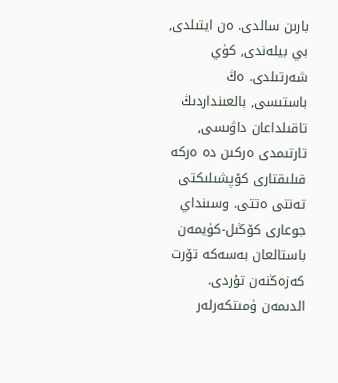بارىن سالدى. ەن ايتىلدى, بي بيلەندى, كۈي شەرتىلدى. ەڭ باستىسى, بالعىنداردىڭ تاقىلداعان داۋىسى, تارتىمدى ەركىن دە ەركە قىلىقتارى كۆپشىلىكتى تەنتى ەتتى. وسىنداي جوعارى كۆڭىل-كۈيمەن باستالعان بەسەكە تۆرت كەزەڭنەن تۇردى. الدىمەن ۈمىتكەرلەر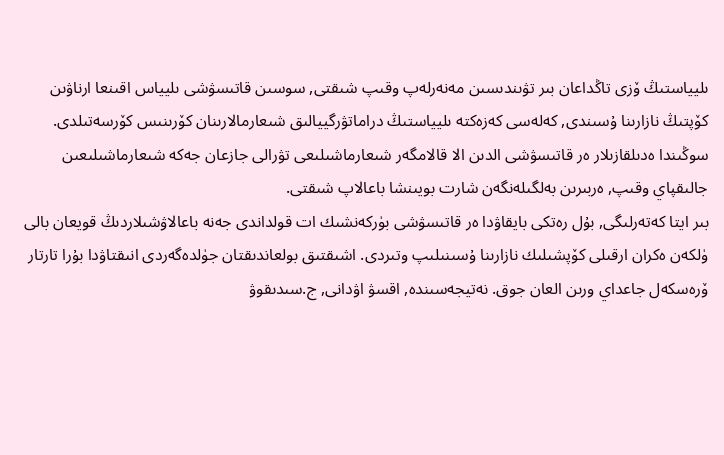ىليياستىڭ ۆزى تاڭداعان بىر تۋىندىسىن مەنەرلەپ وقىپ شىقتى, سوسىن قاتىسۋشى ىليياس اقىنعا ارناۋىن كۆپتىڭ نازارىنا ۇسىندى, كەلەسى كەزەكتە ىليياستىڭ دراماتۋرگييالىق شىعارمالارىنان كۆرىنىس كۆرسەتىلدى. سوڭىندا ەدىلقازىلار ەر قاتىسۋشى الدىن الا قالامگەر شىعارماشىلىعى تۋرالى جازعان جەكە شىعارماشىلىعىن جالىقپاي وقىپ, ەربىرىن بەلگىلەنگەن شارت بويىنشا باعالاپ شىقتى.
بىر ايتا كەتەرلىگى, بۇل رەتكى بايقاۋدا ەر قاتىسۋشى بۈركەنشىك ات قولداندى جەنە باعالاۋشىلاردىڭ قويعان بالى ۈلكەن ەكران ارقىلى كۆپشىلىك نازارىنا ۇسىنىلىپ وتىردى. اشىقتىق بولعاندىقتان جۈلدەگەردى انىقتاۋدا بۇرا تارتار ۆرەسكەل جاعداي ورىن العان جوق. نەتيجەسىندە, اقسۋ اۋدانى, ج.سىدىقوۋ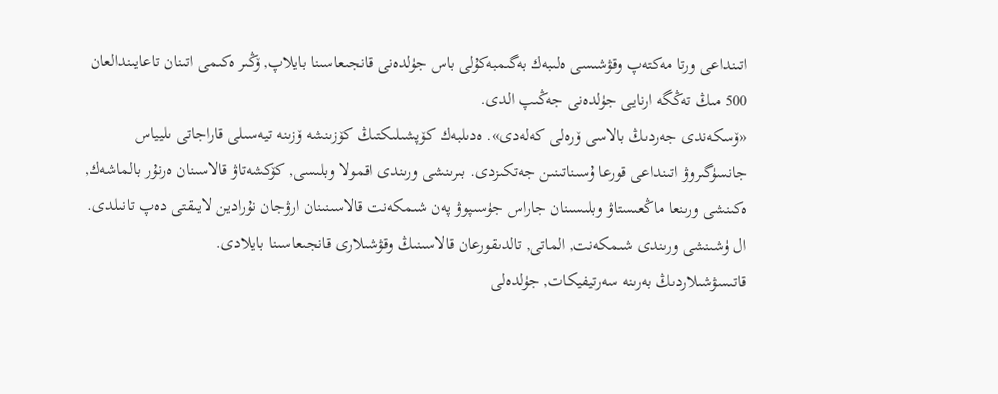اتىنداعى ورتا مەكتەپ وقۋشىسى ەلىبەك بەگىمبەكۇلى باس جۈلدەنى قانجىعاسىنا بايلاپ, ۆڭىر ەكىمى اتىنان تاعايىندالعان 500 مىڭ تەڭگە ارنايى جۈلدەنى جەڭىپ الدى.
«ۆسكەندى جەردىڭ بالاسى ۆرەلى كەلەدى». ەدىلبەك كۆپشىلىكتىڭ كۆزىنشە ۆزىنە تيەسىلى قاراجاتى ىليياس جانسۈگىروۋ اتىنداعى قورعا ۇسىناتىنىن جەتكىزدى. بىرىنشى ورىندى اقمولا وبلىسى, كۆكشەتاۋ قالاسىنان ەرنۇر بالماشەك, ەكىنشى ورىنعا ماڭعىستاۋ وبلىسىنان جاراس جۈسىپوۋ پەن شىمكەنت قالاسىنىنان ارۋجان نۇرادين لايىقتى دەپ تانىلدى. ال ۈشىنشى ورىندى شىمكەنت, الماتى, تالدىقورعان قالاسىنىڭ وقۋشىلارى قانجىعاسىنا بايلادى.
قاتىسۋشىلاردىڭ بەرىنە سەرتيفيكات, جۈلدەلى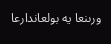ورىنعا يە بولعاندارعا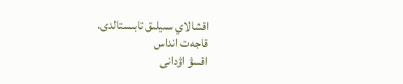اقشالاي سىيلىق تابىستالدى.
قاجەت انداس
اقسۋ اۋدانى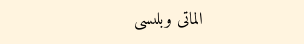الماتى وبلىسى